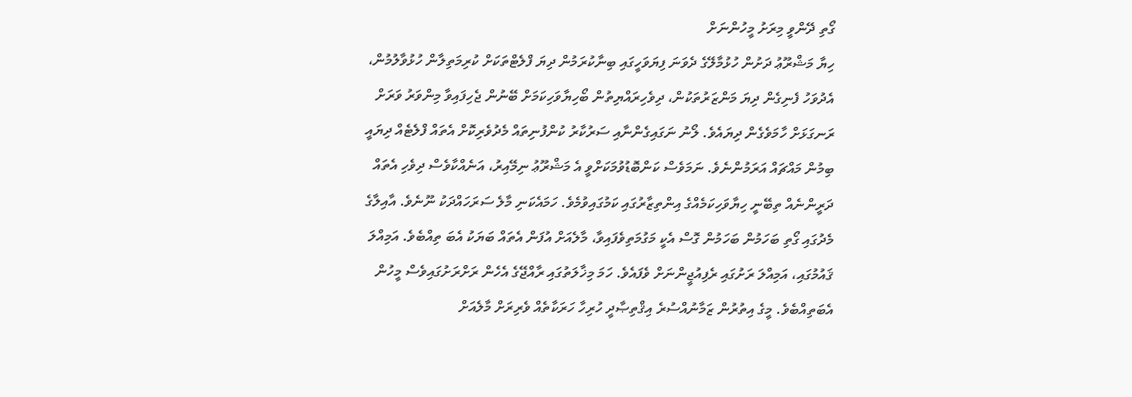ގޯތި ދޭންވީ މިރަށު މީހުންނަށް
ހިޔާ މަޝްރޫޢު ދަށުން ހުޅުމާލޭގެ ދެވަނަ ފިޔަވަހީގައި ބިނާކުރަމުން ދިޔަ ފްލެޓްތަކަށް ކުރިމަތިލާން ހުޅުވާލުމުން، އެދުވަހު ފެނިގެން ދިޔަ މަންޒަރުތަކުން، ދިވެހިރައްޔިތުން ބޯހިޔާވަހިކަމަށް ބޭނުން ޖެހިފައިވާ މިންވަރު ވަރަށް ރަނގަޅަށް ހާމަވެގެން ދިޔައެވެ. ލޯނު ނަގައިގެންނާއި ސަރުކާރު ކުންފުނިތައް މެދުވެރިކޮށް އެތައް ފްލެޓެއް ދިޔައީ ބިމުން މައްޗައް އަރަމުންނެވެ. ނަމަވެސް ކަންބޮޑުވުމަކަށްވީ އެ މަޝްރޫޢު ނިމޭއިރު، އަނެއްކާވެސް ދިވެހި އެތައް ދަރީންނެއް ތިބޭނީ ހިޔާވަހިކަމެއްގެ އިންތިޒާރުގައި ކަމުގައިވުމެވެ. ހަމައެކަނި މާލެ ސަރަހައްދަކު ނޫނެވެ. އާއިލާގެ މެދުގައި ގޯތި ބަހަމުން ބަހަމުން ގޮސް އެކީ މަގުމަތިވެފައިވާ، މާލެއަށް އުފަން އެތައް ބަޔަކު އެބަ ތިއްބެވެ. އަމިއްލަ ޤައުމުގައި، އަމިއްލަ ރަށުގައި ރެފިއުޖީންނަށް ވެފައެވެ. ހަމަ މިޚާލަތުގައި ރާއްޖޭގެ އެހެން ރަށްރަށުގައިވެސް މީހުން އެބަތިއްބެވެ. މީގެ އިތުރުން ޒަމާނުއްސުރެ އިޤްތިޞާދީ ހުރިހާ ހަރަކާތެއް ވެރިރަށް މާލެއަށް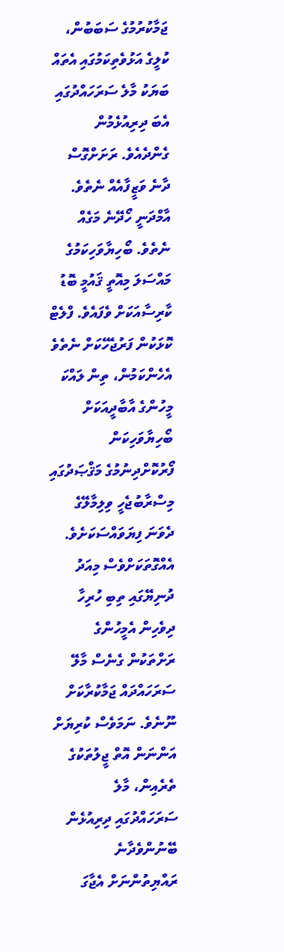ޖަމާކުރުމުގެ ސަބަބުން، ކުލީގެ އަޅުވެތިކަމުގައި އެތައް ބަޔަކު މާލެ ސަރަހައްދުގައި އެބަ ދިރިއުޅެމުން ގެންދެއެވެ. ރަށަށްގޮސް ދާނެ ވަޒީފާއެއް ނެތެވެ. އާމްދަނީ ހޯދޭނެ މަގެއް ނެތެވެ. ބޯހިޔާވަހިކަމުގެ މައްސަލަ މިއޮތީ ޤައުމީ ބޮޑު ކާރިސާއަކަށް ވެފައެވެ. ފްލެޓް ކޮޅަކުން ފަރުޖެހޭކަށް ނެތެވެ
އެހެންކަމުން، ތިން ލައްކަ މީހުންގެ އާބާދީއަކަށް ބޯހިޔާވަހިކަން ފޯރުކޮށްދިނުމުގެ މަޤްޞަދުގައި މިސްރާބުޖެހީ ވިލިމާލޭގެ ދެވަނަ ފިޔަވައްސަކަށެވެ. އެއްގޮތަކަށްވެސް މިއަދު ދުނިޔޭގައި ތިބި ހުރިހާ ދިވެހިން އެމީހުންގެ ރަށްތަކުން ގެނެސް މާލޭ ސަރަހައްދައް ޖަމާކުރާކަށް ނޫނެވެ. ނަމަވެސް ކުރިޔަށް އަންނަން އޮތް ޖީލުތަކުގެ ތެރެއިން، މާލެ ސަރަހައްދުގައި ދިރިއުޅެން ބޭނުންވެދާނެ ރައްޔިތުންނަށް އެޖާގަ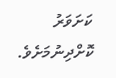ކަށަވަރު ކޮށްދިނުމަށެވެ.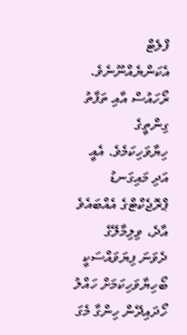ފްލެޓް އެކަންޔެއްނޫނެވެ. ރޯހައުސް އާއި ތަފާތު ގިންތީގެ ހިޔާވަހިކަމެވެ. އެއީ އަދި މައިގަނޑު ޕްރޮޖެކްޓްގެ އެއްބައެވެ
އާދެ، ވިލިމާލޭގެ ދެވަނަ ފިޔަވައްސަކީ ބޯހިޔާވަހިކަމަށް ހައްލު ހޯދައިދޭން ހިންގާ މެގަ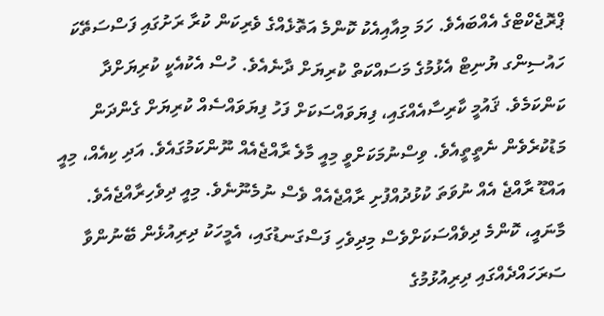ޕްރޮޖެކްޓްގެ އެއްބައެވެ. ހަމަ މިއާއިއެކު ކޮންމެ އަތޮޅެއްގެ ވެރިކަން ކުރާ ރަށުގައި ފަސްސަތޭކަ ހައުސިންގ ޔުނިޓް އެޅުމުގެ މަސައްކަތް ކުރިޔަށް ދާނެއެވެ. ހުސް އެކުއެކީ ކުރިޔަށްދާ ކަންކަމެވެ. ޤައުމީ ކާރިސާއެއްގައި، ފިޔަވައްސަކަށް ފަހު ފިޔަވައްސެއް ކުރިޔަށް ގެންދަން މަޑުކުރެވެން ނެތީތީއެވެ. ވިސްނުމަކަށްވީ މިއީ މާލެ ރާއްޖެއެއް ނޫންކަމުގައެވެ. އަދި ކިއެއް، މިއީ އައްޑޫ ރާއްޖެ އެއް ނުވަތަ ކުޅުދުއްފުށި ރާއްޖެއެއް ވެސް ނުމެނޫނެވެ. މިއީ ދިވެހިރާއްޖެއެވެ. މާނައީ، ކޮންމެ ދިވެއްސަކަށްވެސް މިދިވެހި ފަސްގަނޑުގައި، އެމީހަކު ދިރިއުޅެން ބޭނުންވާ ސަރަހައްދެއްގައި ދިރިއުޅުމުގެ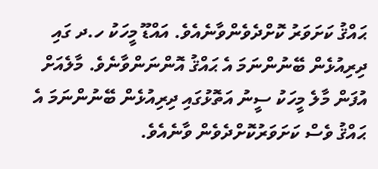ޙައްޤު ކަށަވަރު ކޮށްދެވެންވާނެއެވެ. އައްޑޫ މީހަކު ހ.ދ ގައި ދިރިއުޅެން ބޭނުންނަމަ އެ ޙައްޤު އޮންނަންވާނެވެ. މާލެއަށް އުފަން މާލެ މީހަކު ސީނު އަތޮޅުގައި ދިރިއުޅެން ބޭނުންނަމަ އެ ޙައްޤު ވެސް ކަށަވަރުކޮށްދެވެން ވާނެއެވެ.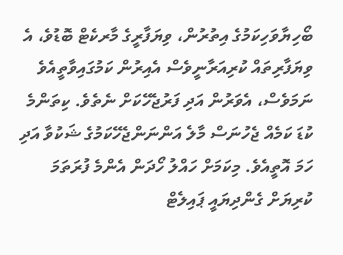ބޯހިޔާވަހިކަމުގެ އިތުރުން، ވިޔަފާރީގެ މާރކެޓް ބޮޑުވެ، އެ ވިޔަފާރިތައް ކުރިއަރާނީވެސް އެއިރުން ކަމުގައިވާތީއެވެ
ނަމަވެސް، އެވަރުން އަދި ފަރުޖެހޭކަށް ނެތެވެ. ކިތަންމެ ކުޑަ ކަމެއް ޖެހުނަސް މާލެ އަންނަންޖެހޭކަމުގެ ޝަކުވާ އަދި ހަމަ އޮތީއެވެ. މިކަމަށް ހައްލު ހޯދަން އެންމެ ފުރަތަމަ ކުރިޔަށް ގެންދިޔައީ ޕައިލެޓް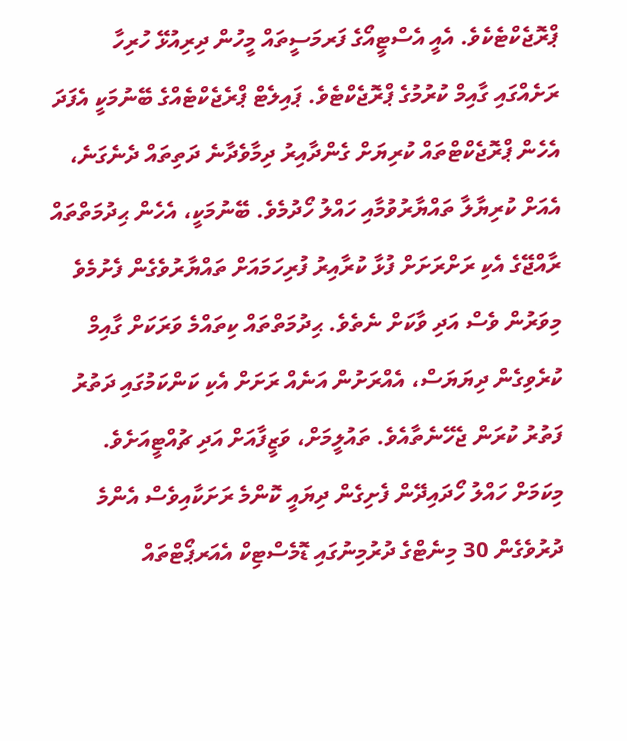ޕްރޮޖެކްޓެކެވެ. އެއީ އެސްޓީއޯގެ ފަރމަސީތައް މީހުން ދިރިއުޅޭ ހުރިހާ ރަށެއްގައި ގާއިމް ކުރުމުގެ ޕްރޮޖެކްޓެވެ. ޕައިލެޓް ޕްރެޖެކްޓެއްގެ ބޭނުމަކީ އެފަދަ އެހެން ޕްރޮޖެކްޓްތައް ކުރިޔަށް ގެންދާއިރު ދިމާވެދާނެ ދަތިތައް ދެނެގަނެ، އެއަށް ކުރިޔާލާ ތައްޔާރުވުމާއި ހައްލު ހޯދުމެވެ. ބޭނުމަކީ، އެހެން ޙިދުމަތްތައް ރާއްޖޭގެ އެކި ރަށްރަށަށް ފުޅާ ކުރާއިރު ފުރިހަމައަށް ތައްޔާރުވެގެން ފެށުމެވެ
މިވަރުން ވެސް އަދި ވާކަށް ނެތެވެ. ޙިދުމަތްތައް ކިތައްމެ ވަރަކަށް ގާއިމް ކުރެވިގެން ދިޔަޔަސް، އެއްރަށުން އަނެއް ރަށަށް އެކި ކަންކަމުގައި ދަތުރު ފަތުރު ކުރަން ޖެހޭނެތާއެވެ. ތައުލީމަށް، ވަޒީފާއަށް އަދި ޗުއްޓީއަށެވެ. މިކަމަށް ހައްލު ހޯދައިދޭން ފެށިގެން ދިޔައީ ކޮންމެ ރަށަކާއިވެސް އެންމެ ދުރުވެގެން 30 މިނެޓްގެ ދުރުމިނުގައި ޑޮމެސްޓިކް އެއަރޕޯޓްތައް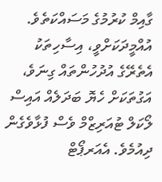ގާއިމް ކުރުމުގެ މަސައްކަތެވެ. އުއްމީދަކަށްވީ، އިސާހިތަކު އެތެރޭގެ އުދުހުންތައް ގިނަވެ، އަގުތަކަށް ހެޔޮ ބަދަލެއް އައިސް ލޯކަލް ޓުއަރިޒްމް ވެސް ފުޅާވެގެން ދިއުމެވެ. އެއަރޕޯޓް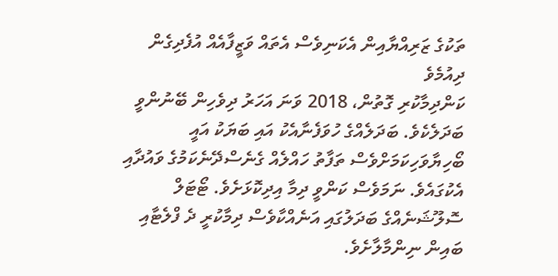ތަކުގެ ޒަރިއްޔާއިން އެކަނިވެސް އެތައް ވަޒީފާއެއް އުފެދިގެން ދިއުމެވެ
ކަންދިމާކުރި ގޮތުން، 2018 ވަނަ އަހަރު ދިވެހިން ބޭނުންވީ ބަދަލެކެވެ. ބަދަލެއްގެ ހުވަފެނާއެކު އައި ބަޔަކު އައީ ބޯހިޔާވަހިކަމަށްވެސް ތަފާތު ހައްލެއް ގެނެސްދޭނެކަމުގެ ވައުދާއި އެކުގައެވެ. ނަމަވެސް ކަންވީ ދިމާ އިދިކޮޅަށެވެ. ޓޯޓަލް ސޮލޫޝަނެއްގެ ބަދަލުގައި އަނެއްކާވެސް ދިމާކުރީ ދެ ފްލެޓާއި ބައިން ނިންމާލާށެވެ.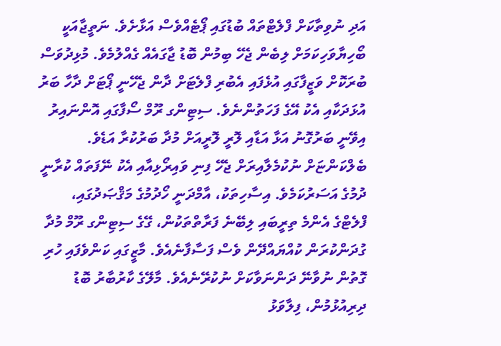އަދި ނުވިތާކަށް ފްލެޓްތައް ބުޑުގައި ޕޯޓެއްވެސް އަޅާށެވެ. ނަތީޖާއަކީ ބޯހިޔާވަހިކަމަށް ލިބެން ޖެހޭ ބިމުން ބޮޑު ޖާގައެއް ގެއްލުމެވެ. މުޅިދުވަސް ބުރަކޮށް ވަޒީފާގައި އުޅެފައި އެބުރި ފްލެޓަށް ދާން ޖެހޭނީ ޕޯޓަށް ދާހާ ބަރު އުޅަދަކާއި އެކު އޭގެ ފަހަތުންނެވެ. ސިޓިންގ ރޫމް ސޯފާގައި އޮންނައިރު އިވޭނީ ބަރުގޮނު އަޅާ އަޑާއި ލޮރީ ލޮރީއަށް މުދާ ބަރުކުރާ އަޑެވެ. ބެލްކަންޏަށް ނުކުމެލާއިރަށް ޖެހޭ ފިނި ވައިރޯޅިއާއި އެކު ނޭފަތައް ކުރާނީ ދުމުގެ އަސަރުކަމެވެ. އިސާހިތަކު، އާމްދަނީ ހޯދުމުގެ މަޤްޞަދުގައި، ފްލެޓްގެ އެންމެ ތިރީބައި ލިބޭނެ ފަރާތްތަކުން، ގޭގެ ސިޓިންގ ރޫމް މުދާ ގުދަންކުރަން ކުއްޔައްދޭން ވެސް ފަސާފާނެއެވެ. މާޒީގައި ކަންވެފައި ހުރި ގޮތުން ނުވާނޭ ދަންނަވާކަށް ނުކުރޭނެއެވެ. މާލޭގެ ކާރުބާރު ބޮޑު ދިރިއުޅުމުން، ފިލާވަޅު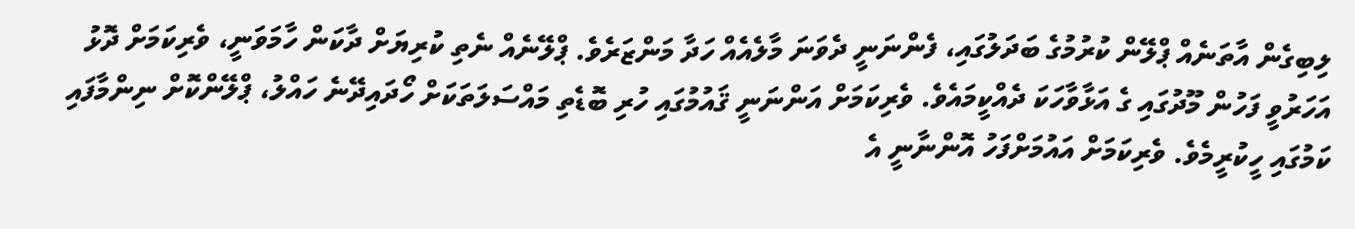ލިބިގެން އާތަނެއް ޕްލޭން ކުރުމުގެ ބަދަލުގައި، ފެންނަނީ ދެވަނަ މާލެއެއް ހަދާ މަންޒަރެވެ. ޕްލޭނެއް ނެތި ކުރިޔަށް ދާކަން ހާމަވަނީ، ވެރިކަމަށް ދޮޅު އަހަރުވީ ފަހުން މޫދުގައި ގެ އަޅާވާހަކަ ދެއްކީމައެވެ. ވެރިކަމަށް އަންނަނީ ޤައުމުގައި ހުރި ބޮޑެތި މައްސަލަތަކަށް ހޯދައިދޭނެ ހައްލު، ޕްލޭންކޮށް ނިންމާފައި ކަމުގައި ހީކުރީމެވެ. ވެރިކަމަށް އައުމަށްފަހު އޮންނާނީ އެ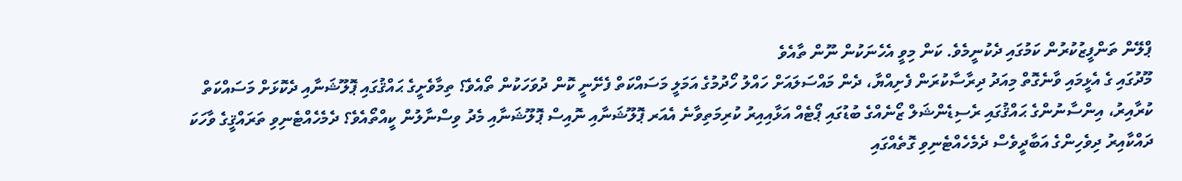ޕްލޭން ތަންފީޒުކުރުން ކަމުގައި ދެކުނީމެވެ. ކަން މިވީ އެހެނަކުން ނޫން ތާއެވެ
މޫދުގައި ގެ އެޅީމައި ވާނެގޮތް މިއަދު ދިރާސާކުރަން ފެށިއްޔާ، ދެން މައްސަލައަށް ހައްލު ހޯދުމުގެ އަމަލީ މަސައްކަތް ފެށޭނީ ކޮން ދުވަހަކުން ތޯއެވެ؟ ތިމާވެށީގެ ޙައްޤުގައި ޕޮލޫޝަނާއި ދެކޮޅަށް މަސައްކަތް ކުރާއިރު، އިންސާނުންގެ ޙައްޤުގައި ރެސިޑެންޝަލް ޒޯނެއްގެ ބުޑުގައި ޕޯޓެއް އަޅާއިއިރު ކުރިމަތިވާނެ އެއަރ ޕޮލޫޝަނާއި ނޮއިސް ޕޮލޫޝަނާއި މެދު ވިސްނާލުން ކީއްތޯއެވެ؟ ދެމެހެއްޓެނިވި ތަރައްޤީގެ ވާހަކަ ދައްކާއިރު ދިވެހިންގެ އަބާދީވެސް ދެމެހެއްޓެނިވި ގޮތެއްގައި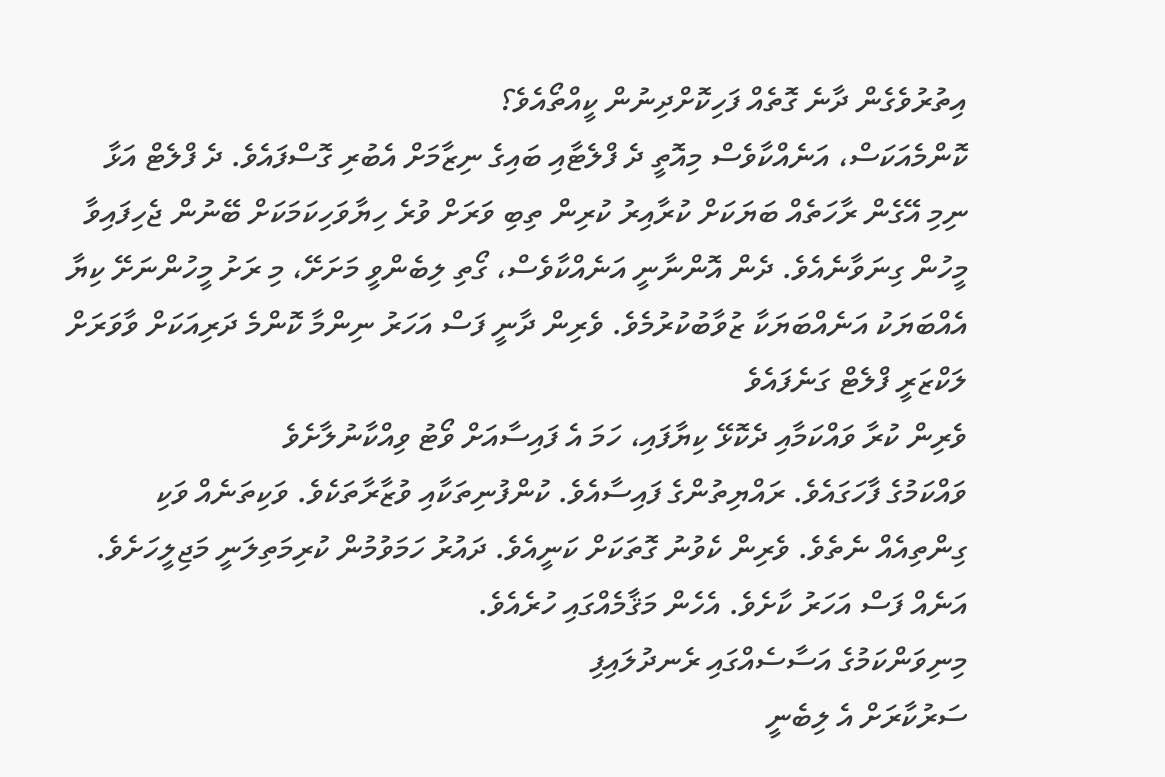އިތުރުވެގެން ދާނެ ގޮތެއް ފަހިކޮށްދިނުން ކީއްތޯއެވެ؟
ކޮންމެއަކަސް، އަނެއްކާވެސް މިއޮތީ ދެ ފްލެޓާއި ބައިގެ ނިޒާމަށް އެބުރި ގޮސްފައެވެ. ދެ ފްލެޓް އަޅާ ނިމި އޭގެން ރާހަތެއް ބަޔަކަށް ކުރާއިރު ކުރިން ތިބި ވަރަށް ވުރެ ހިޔާވަހިކަމަކަށް ބޭނުން ޖެހިފައިވާ މީހުން ގިނަވާނެއެވެ. ދެން އޮންނާނީ އަނެއްކާވެސް، ގޯތި ލިބެންވީ މަށަށޭ، މި ރަށު މީހުންނަށޭ ކިޔާ އެއްބަޔަކު އަނެއްބަޔަކާ ޒުވާބުކުރުމެވެ. ވެރިން ދާނީ ފަސް އަހަރު ނިންމާ ކޮންމެ ދަރިއަކަށް ވާވަރަށް ލަކްޒަރީ ފްލެޓް ގަނެފައެވެ
ވެރިން ކުރާ ވައްކަމާއި ދެކޮޅޭ ކިޔާފައި، ހަމަ އެ ފައިސާއަށް ވޯޓު ވިއްކާނުލާށެވެ
ވައްކަމުގެ ފާހަގައެވެ. ރައްޔިތުންގެ ފައިސާއެވެ. ކުންފުނިތަކާއި ވުޒާރާތަކެވެ. ވަކިތަނެއް ވަކި ގިންތިއެއް ނެތެވެ. ވެރިން ކެވުނު ގޮތަކަށް ކަނީއެވެ. ދައުރު ހަމަވުމުން ކުރިމަތިލަނީ މަޖިލީހަށެވެ. އަނެއް ފަސް އަހަރު ކާށެވެ. އެހެން މަޤާމެއްގައި ހުރެއެވެ.
މިނިވަންކަމުގެ އަސާސެއްގައި ރެނދުލައިފި
ސަރުކާރަށް އެ ލިބެނީ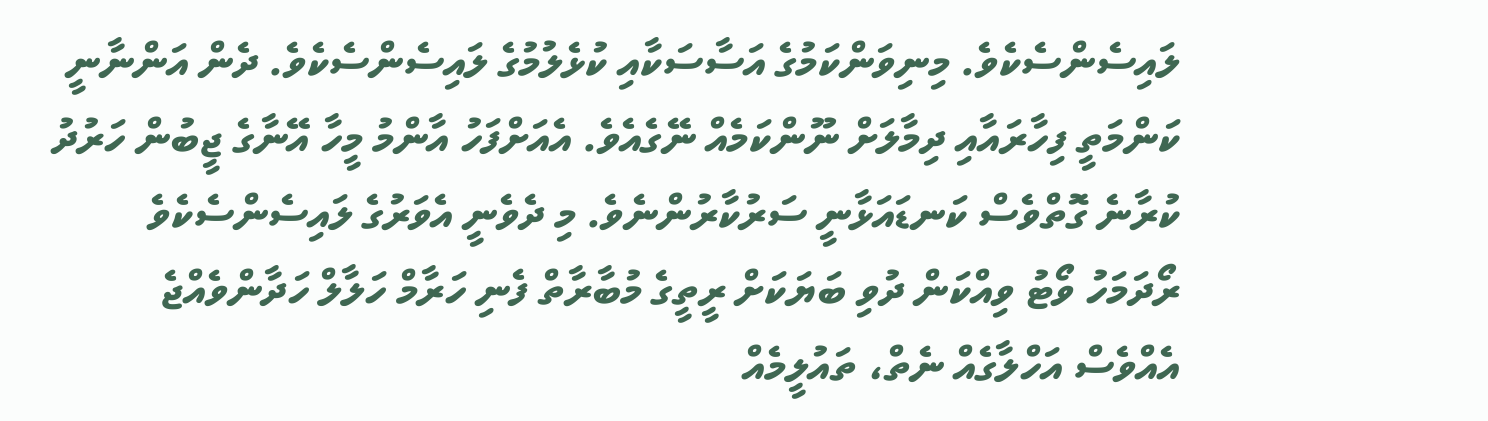ލައިސެންސެކެވެ. މިނިވަންކަމުގެ އަސާސަކާއި ކުޅެލުމުގެ ލައިސެންސެކެވެ. ދެން އަންނާނީ ކަންމަތީ ފިހާރައާއި ދިމާލަށް ނޫންކަމެއް ނޭގެއެވެ. އެއަށްފަހު އާންމު މީހާ އޭނާގެ ޖީބުން ހަރުދު ކުރާނެ ގޮތްވެސް ކަނޑައަޅާނީ ސަރުކާރުންނެވެ. މި ދެވެނީ އެވަރުގެ ލައިސެންސެކެވެ
ރޯދަމަހު ވޯޓު ވިއްކަން ދުވި ބަޔަކަށް ރީތީގެ މުބާރާތް ފެނި ހަރާމް ހަލާލް ހަދާންވެއްޖެ
އެއްވެސް އަހްލާގެއް ނެތް، ތައުލީމެއް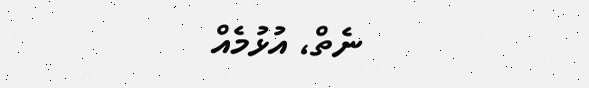ނެތް، އުޅުމެއް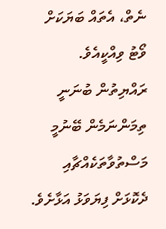ނެތް، އެތައް ބަޔަކަށް ވޯޓު ވިއްކީއެވެ. ރައްޔިތުން ބުނަނީ ތިމަންނަމެން ބޭނުމީ މަސްތުވާތަކެއްޗާއި ދެކޮޅަށް ފިޔަވަޅު އަޅާށެވެ.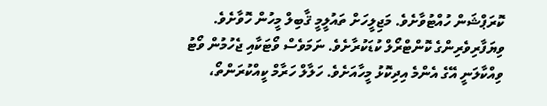ކޮރަޕްޝަން ހުއްޓުވާށެވެ. މަޖިލީހަށް ތައުލީމީ ޤާބިލް މީހުން ހޮވާށެވެ. ވިޔަފާރިވެރިންގެ ކޮންޓްރޯލް ކުޑަކުރާށެވެ. ނަމަވެސް ވޯޓަކާއި ޖެހުމުން ވޯޓު ވިއްކާލަނީ އޭގެ އެންމެ އިދިކޮޅު މީހާއަށެވެ. ހަލާލް ހަރާމް ކީއްކުރަންތޯ،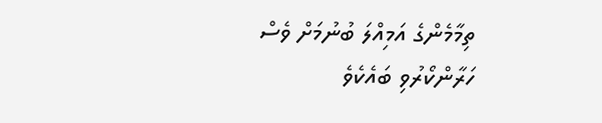ތިމާމެންގެ އަމިއްލަ ބުނުމަށް ވެސް ހަރާންކޯރުވި ބައެކެވެ